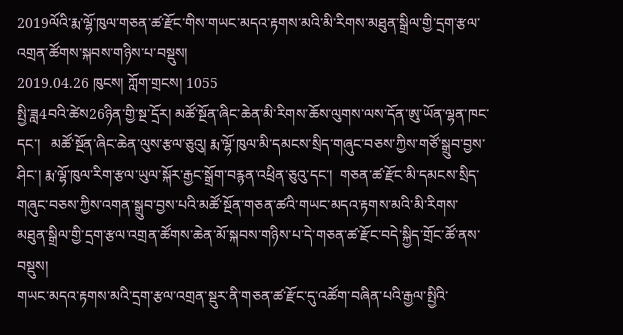2019ལོའི་རྨ་ལྷོ་ཁུལ་གཅན་ཚ་རྫོང་གིས་གཡང་མདའ་རྟགས་མའི་མི་རིགས་མཐུན་སྒྲིལ་གྱི་དྲག་རྩལ་འགྲན་ཚོགས་སྐབས་གཉིས་པ་བསྡུས།
2019.04.26 ཁུངས། ཀློག་གྲངས། 1055
སྤྱི་ཟླ4བའི་ཚེས26ཉིན་གྱི་སྔ་དྲོར། མཚོ་སྔོན་ཞིང་ཆེན་མི་རིགས་ཆོས་ལུགས་ལས་དོན་ཨུ་ཡོན་ལྷན་ཁང་དང་།   མཚོ་སྔོན་ཞིང་ཆེན་ལུས་རྩལ་ཅུའུ། རྨ་ལྷོ་ཁུལ་མི་དམངས་སྲིད་གཞུང་བཅས་ཀྱིས་གཙོ་སྒྲུབ་བྱས་ཤིང་། རྨ་ལྷོ་ཁུལ་རིག་རྩལ་ཡུལ་སྐོར་རྒྱང་སྒྲོག་བརྙན་འཕྲིན་ཅུའུ་དང་།  གཅན་ཚ་རྫོང་མི་དམངས་སྲིད་གཞུང་བཅས་ཀྱིས་འགན་སྒྲུབ་བྱས་པའི་མཚོ་སྔོན་གཅན་ཚའི་གཡང་མདའ་རྟགས་མའི་མི་རིགས་མཐུན་སྒྲིལ་གྱི་དྲག་རྩལ་འགྲན་ཚོགས་ཆེན་མོ་སྐབས་གཉིས་པ་དེ་གཅན་ཚ་རྫོང་བདེ་སྐྱིད་གྲོང་ཚོ་ནས་བསྡུས།
གཡང་མདའ་རྟགས་མའི་དྲག་རྩལ་འགྲན་སྡུར་ནི་གཅན་ཚ་རྫོང་དུ་འཚོག་བཞིན་པའི་རྒྱལ་སྤྱིའི་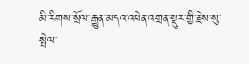མི་རིགས་སྲོལ་རྒྱུན་མདའ་འཕེན་འགྲན་སྡུར་གྱི་རྗེས་སུ་སྤེལ་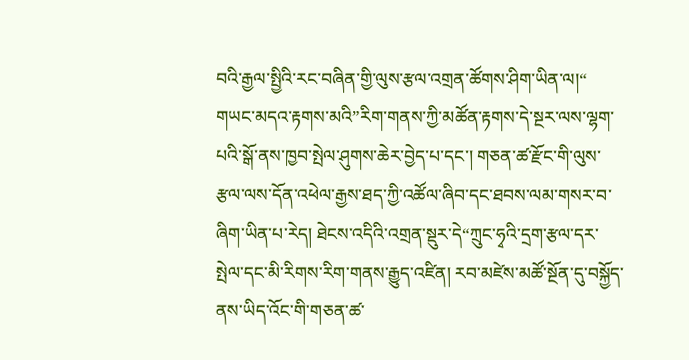བའི་རྒྱལ་སྤྱིའི་རང་བཞིན་གྱི་ལུས་རྩལ་འགྲན་ཚོགས་ཤིག་ཡིན་ལ།“ གཡང་མདའ་རྟགས་མའི”རིག་གནས་ཀྱི་མཚོན་རྟགས་དེ་སྔར་ལས་ལྷག་པའི་སྒོ་ནས་ཁྱབ་སྤེལ་ཤུགས་ཆེར་བྱེད་པ་དང་། གཅན་ཚ་རྫོང་གི་ལུས་རྩལ་ལས་དོན་འཕེལ་རྒྱས་ཐད་ཀྱི་འཚོལ་ཞིབ་དང་ཐབས་ལམ་གསར་བ་ཞིག་ཡིན་པ་རེད། ཐེངས་འདིའི་འགྲན་སྡུར་དེ“ཀྲུང་ཧྭའི་དྲག་རྩལ་དར་སྤེལ་དང་མི་རིགས་རིག་གནས་རྒྱུད་འཛིན། རབ་མཛེས་མཚོ་སྔོན་དུ་བསྐྱོད་ནས་ཡིད་འོང་གི་གཅན་ཚ་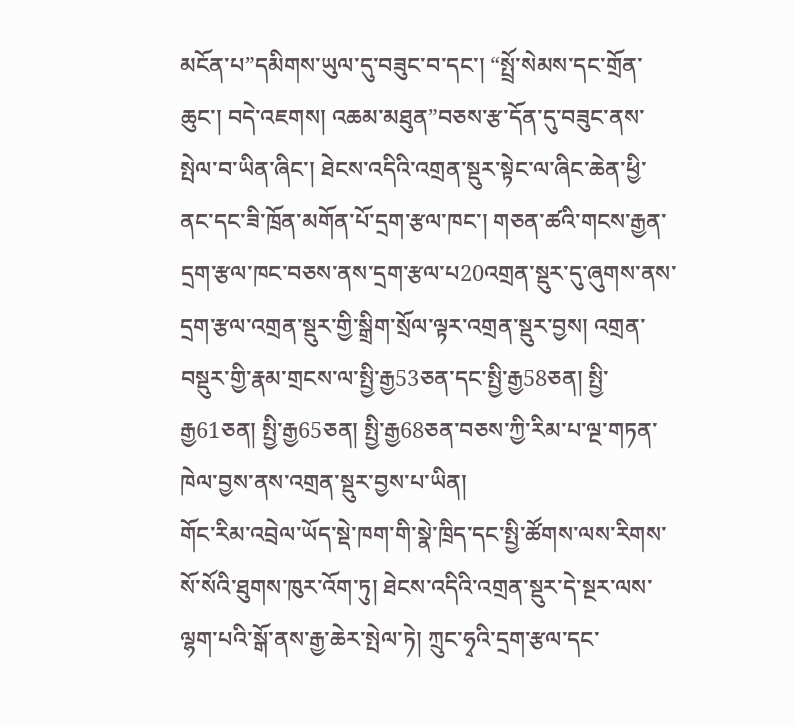མངོན་པ”དམིགས་ཡུལ་དུ་བཟུང་བ་དང་། “སྤྲོ་སེམས་དང་གྲོན་ཆུང་། བདེ་འཇགས། འཆམ་མཐུན”བཅས་རྩ་དོན་དུ་བཟུང་ནས་སྤེལ་བ་ཡིན་ཞིང་། ཐེངས་འདིའི་འགྲན་སྡུར་སྟེང་ལ་ཞིང་ཆེན་ཕྱི་ནང་དང་ཟི་ཁྲོན་མགོན་པོ་དྲག་རྩལ་ཁང་། གཅན་ཚའི་གངས་རྒྱན་དྲག་རྩལ་ཁང་བཅས་ནས་དྲག་རྩལ་པ20འགྲན་སྡུར་དུ་ཞུགས་ནས་དྲག་རྩལ་འགྲན་སྡུར་གྱི་སྒྲིག་སྲོལ་ལྟར་འགྲན་སྡུར་བྱས། འགྲན་བསྡུར་གྱི་རྣམ་གྲངས་ལ་སྤྱི་རྒྱ53ཅན་དང་སྤྱི་རྒྱ58ཅན། སྤྱི་རྒྱ61ཅན། སྤྱི་རྒྱ65ཅན། སྤྱི་རྒྱ68ཅན་བཅས་ཀྱི་རིམ་པ་ལྔ་གཏན་ཁེལ་བྱས་ནས་འགྲན་སྡུར་བྱས་པ་ཡིན།
གོང་རིམ་འབྲེལ་ཡོད་སྡེ་ཁག་གི་སྣེ་ཁྲིད་དང་སྤྱི་ཚོགས་ལས་རིགས་སོ་སོའི་ཐུགས་ཁུར་འོག་ཏུ། ཐེངས་འདིའི་འགྲན་སྡུར་དེ་སྔར་ལས་ལྷག་པའི་སྒོ་ནས་རྒྱ་ཆེར་སྤེལ་ཏེ། ཀྲུང་ཧྭའི་དྲག་རྩལ་དང་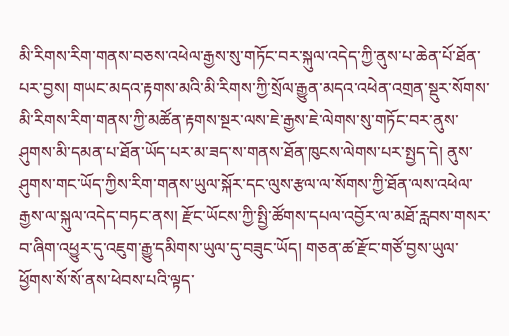མི་རིགས་རིག་གནས་བཅས་འཕེལ་རྒྱས་སུ་གཏོང་བར་སྐུལ་འདེད་ཀྱི་ནུས་པ་ཆེན་པོ་ཐོན་པར་བྱས། གཡང་མདའ་རྟགས་མའི་མི་རིགས་ཀྱི་སྲོལ་རྒྱུན་མདའ་འཕེན་འགྲན་སྡུར་སོགས་མི་རིགས་རིག་གནས་ཀྱི་མཚོན་རྟགས་སྔར་ལས་ཇེ་རྒྱས་ཇེ་ལེགས་སུ་གཏོང་བར་ནུས་ཤུགས་མི་དམན་པ་ཐོན་ཡོད་པར་མ་ཟད་ས་གནས་ཐོན་ཁུངས་ལེགས་པར་སྤྱད་དེ། ནུས་ཤུགས་གང་ཡོད་ཀྱིས་རིག་གནས་ཡུལ་སྐོར་དང་ལུས་རྩལ་ལ་སོགས་ཀྱི་ཐོན་ལས་འཕེལ་རྒྱས་ལ་སྐུལ་འདེད་བཏང་ནས། རྫོང་ཡོངས་ཀྱི་སྤྱི་ཚོགས་དཔལ་འབྱོར་ལ་མཐོ་རླབས་གསར་བ་ཞིག་འཕྱུར་དུ་འཇུག་རྒྱུ་དམིགས་ཡུལ་དུ་བཟུང་ཡོད། གཅན་ཚ་རྫོང་གཙོ་བྱས་ཡུལ་ཕྱོགས་སོ་སོ་ནས་ཕེབས་པའི་ལྟད་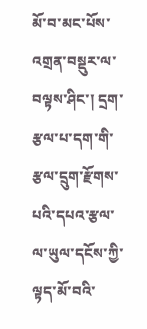མོ་བ་མང་པོས་འགྲན་བསྡུར་ལ་བལྟས་ཤིང་། དྲག་རྩལ་པ་དག་གི་རྩལ་དྲུག་རྫོགས་པའི་དཔའ་རྩལ་ལ་ཡུལ་དངོས་ཀྱི་ལྟད་མོ་བའི་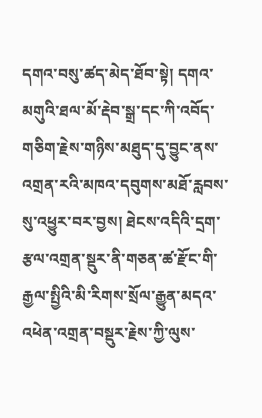དགའ་བསུ་ཚད་མེད་ཐོབ་སྟེ། དགའ་མགུའི་ཐལ་མོ་རྡེབ་སྒྲ་དང་ཀི་འབོད་གཅིག་རྗེས་གཉིས་མཐུད་དུ་བྱུང་ནས་འགྲན་རའི་མཁའ་དབུགས་མཐོ་རླབས་སུ་འཕྱུར་བར་བྱས། ཐེངས་འདིའི་དྲག་རྩལ་འགྲན་སྡུར་ནི་གཅན་ཚ་རྫོང་གི་རྒྱལ་སྤྱིའི་མི་རིགས་སྲོལ་རྒྱུན་མདའ་འཕེན་འགྲན་བསྡུར་རྗེས་ཀྱི་ལུས་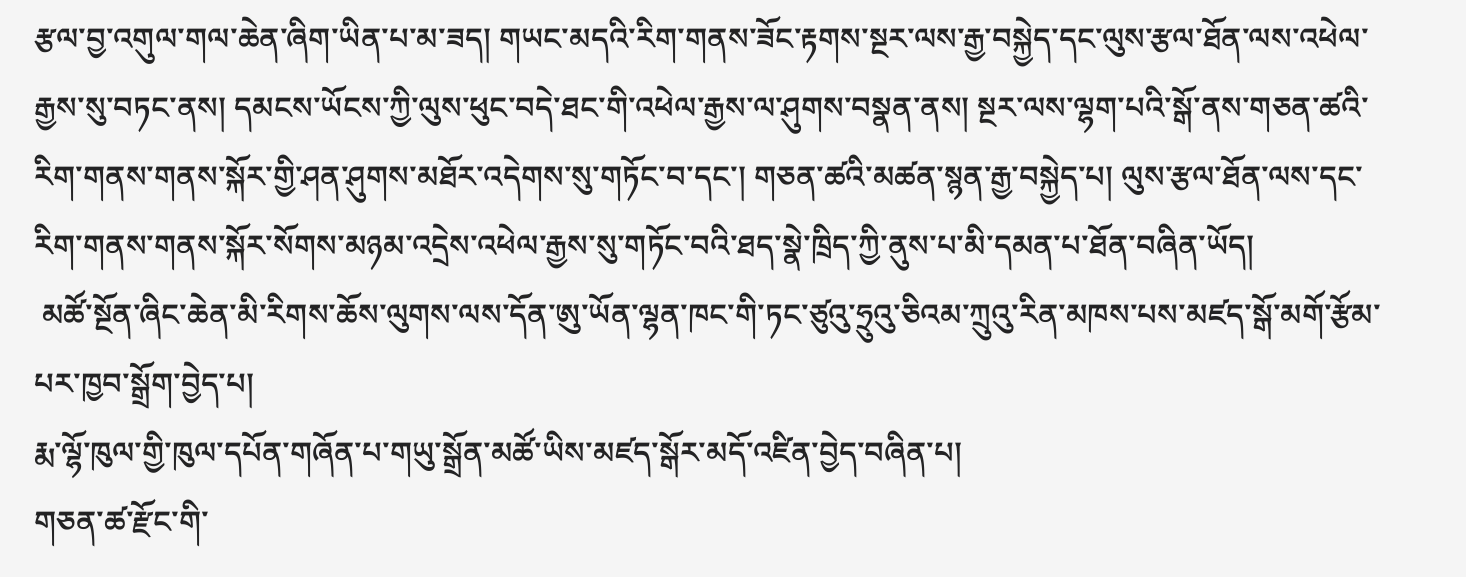རྩལ་བྱ་འགུལ་གལ་ཆེན་ཞིག་ཡིན་པ་མ་ཟད། གཡང་མདའི་རིག་གནས་ཟོང་རྟགས་སྔར་ལས་རྒྱ་བསྐྱེད་དང་ལུས་རྩལ་ཐོན་ལས་འཕེལ་རྒྱས་སུ་བཏང་ནས། དམངས་ཡོངས་ཀྱི་ལུས་ཕུང་བདེ་ཐང་གི་འཕེལ་རྒྱས་ལ་ཤུགས་བསྣན་ནས། སྔར་ལས་ལྷག་པའི་སྒོ་ནས་གཅན་ཚའི་རིག་གནས་གནས་སྐོར་གྱི་ཤན་ཤུགས་མཐོར་འདེགས་སུ་གཏོང་བ་དང་། གཅན་ཚའི་མཚན་སྙན་རྒྱ་བསྐྱེད་པ། ལུས་རྩལ་ཐོན་ལས་དང་རིག་གནས་གནས་སྐོར་སོགས་མཉམ་འདྲེས་འཕེལ་རྒྱས་སུ་གཏོང་བའི་ཐད་སྣེ་ཁྲིད་ཀྱི་ནུས་པ་མི་དམན་པ་ཐོན་བཞིན་ཡོད།
 མཚོ་སྔོན་ཞིང་ཆེན་མི་རིགས་ཆོས་ལུགས་ལས་དོན་ཨུ་ཡོན་ལྷན་ཁང་གི་ཏང་ཙུའུ་ཧྲུའུ་ཅིའམ་ཀྲུའུ་རིན་མཁས་པས་མཛད་སྒོ་མགོ་རྩོམ་པར་ཁྱབ་སྒྲོག་བྱེད་པ།
རྨ་ལྷོ་ཁུལ་གྱི་ཁུལ་དཔོན་གཞོན་པ་གཡུ་སྒྲོན་མཚོ་ཡིས་མཛད་སྒོར་མདོ་འཛིན་བྱེད་བཞིན་པ།
གཅན་ཚ་རྫོང་གི་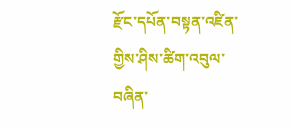རྫོང་དཔོན་བསྟན་འཛིན་གྱིས་ཤིས་ཚིག་འབུལ་བཞིན་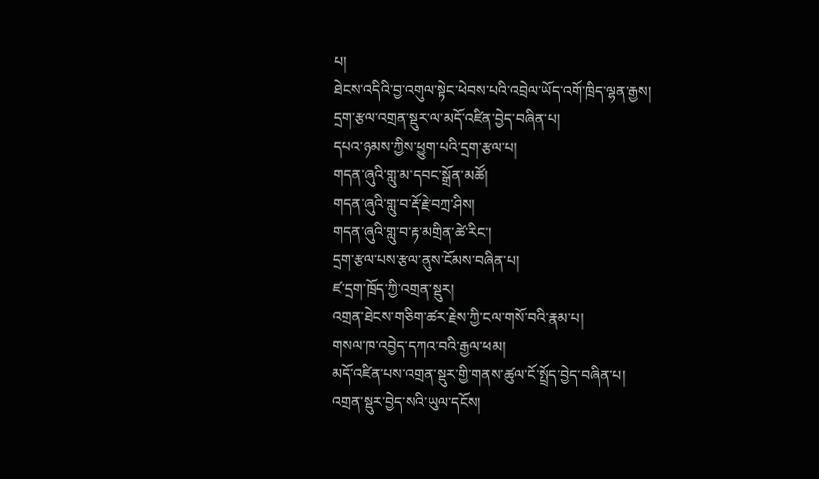པ།
ཐེངས་འདིའི་བྱ་འགུལ་སྟེང་ཕེབས་པའི་འབྲེལ་ཡོད་འགོ་ཁྲིད་ལྷན་རྒྱས།
དྲག་རྩལ་འགྲན་སྡུར་ལ་མདོ་འཛིན་བྱེད་བཞིན་པ།
དཔའ་ཉམས་ཀྱིས་ཕྱུག་པའི་དྲག་རྩལ་པ།
གདན་ཞུའི་གླུ་མ་དབང་སྒྲོན་མཚོ།
གདན་ཞུའི་གླུ་བ་རྡོ་རྗེ་བཀྲ་ཤིས།
གདན་ཞུའི་གླུ་བ་རྟ་མགྲིན་ཚེ་རིང་།
དྲག་རྩལ་པས་རྩལ་ནུས་ངོམས་བཞིན་པ།
ཛ་དྲག་ཁྲོད་ཀྱི་འགྲན་སྡུར།
འགྲན་ཐེངས་གཅིག་ཚར་རྗེས་ཀྱི་ངལ་གསོ་བའི་རྣམ་པ།
གསལ་ཁ་འབྱེད་དཀའ་བའི་རྒྱལ་ཕམ།
མདོ་འཛིན་པས་འགྲན་སྡུར་གྱི་གནས་ཚུལ་ངོ་སྤྲོད་བྱེད་བཞིན་པ།
འགྲན་སྡུར་བྱེད་སའི་ཡུལ་དངོས།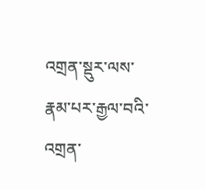འགྲན་སྡུར་ལས་རྣམ་པར་རྒྱལ་བའི་འགྲན་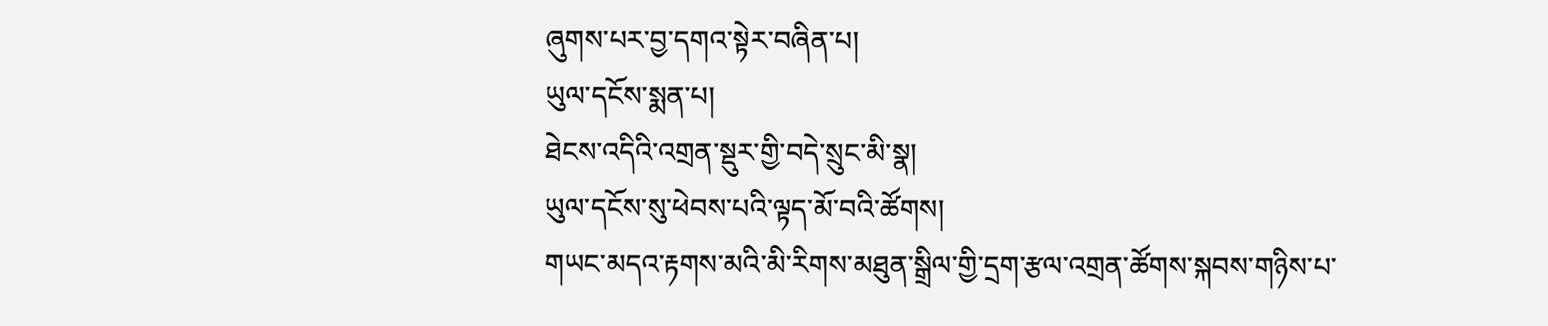ཞུགས་པར་བྱ་དགའ་སྟེར་བཞིན་པ།
ཡུལ་དངོས་སྨན་པ།
ཐེངས་འདིའི་འགྲན་སྡུར་གྱི་བདེ་སྲུང་མི་སྣ།
ཡུལ་དངོས་སུ་ཕེབས་པའི་ལྟད་མོ་བའི་ཚོགས།
གཡང་མདའ་རྟགས་མའི་མི་རིགས་མཐུན་སྒྲིལ་གྱི་དྲག་རྩལ་འགྲན་ཚོགས་སྐབས་གཉིས་པ་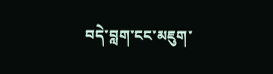བདེ་བླག་ངང་མཇུག་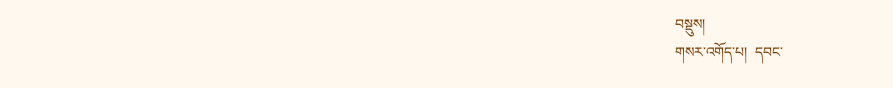བསྡུས།
གསར་འགོད་པ།  དབང་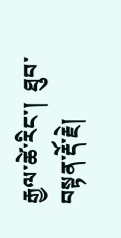རྒྱལ་ཚེ་རིང་།  ཐུབ་བསྟན་རྡོ་རྗེ།